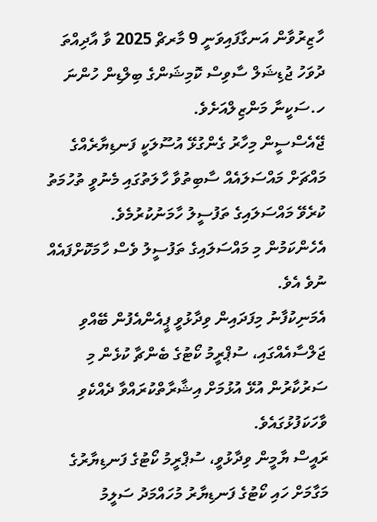ހާޒިރުވާން އަނގާފައިވަނީ 9 މާރޗް 2025 ވާ އާދިއްތަ ދުވަހު ޖުޑިޝަލް ސާވިސް ކޮމިޝަންގެ ބިލްޑިން ހުންނަ ހ.ސަކީނާ މަންޒިލްއަށެވެ.
ޖޭއެސްސީން މިހާރު ގެންގުޅޭ އުސޫލަކީ ފަނޑިޔާރެއްގެ މައްޗަށް މައްސަލައެއް ސާބިތުވާ ހާލަތުގައި މެނުވީ ތުހުމަތު ކުރެވޭ މައްސަލައިގެ ތަފުސީލު ހާމަނުކުރުމެވެ. އެހެންކަމުން މި މައްސަލައިގެ ތަފުސީލު ވެސް ހާމަކޮށްފައެއް ނުވެ އެވެ.
އެމަނިކުފާނު މިފަދައިން ވިދާޅުވީ ޕީއެންއެފުން ބޭއްވި ޖަލްސާއެއްގައި، ސުޕްރީމު ކޯޓުގެ ބެންޗާ ކުޅެން މި ސަރުކާރުން އުޅޭ އުޅުމަށް އިޝާރާތްކުރައްވާ ދެއްކެވި ވާހަކަފުޅުގައެވެ.
ރައީސް ޔާމީން ވިދާޅުވީ، ސުޕްރީމު ކޯޓުގެ ފަނޑިޔާރުގެ މަގާމަށް ހައި ކޯޓުގެ ފަނޑިޔާރު މުހައްމަދު ސަލީމު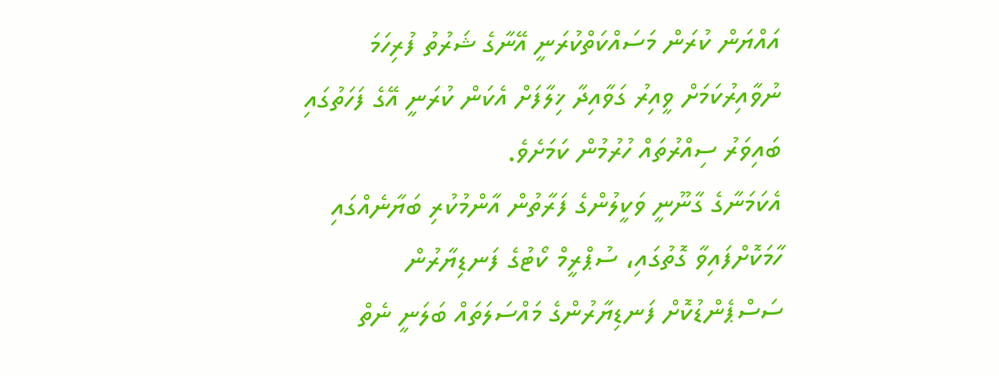އައްޔަން ކުރަން މަސައްކަތްކުރަނީ އޭނާގެ ޝަރުތު ފުރިހަމަ ނުވާއިރުކަމަށް ވީއިރު ގަވާއިދާ ޚިލާފަށް އެކަން ކުރަނީ އޭގެ ފަހަތުގައި ބައިވަރު ސިއްރުތައް ހުރުމުން ކަމަށެވެ.
އެކަމަނާގެ ގާނޫނީ ވަކީލުންގެ ފަރާތުން އާންމުކުރި ބަޔާނެއްގައި ހާމަކޮށްފައިވާ ގޮތުގައި، ސުޕްރީމް ކޯޓުގެ ފަނޑިޔާރުން ސަސްޕެންޑުކޮށް ފަނޑިޔާރުންގެ މައްސަލަތައް ބަލަނީ ނެތް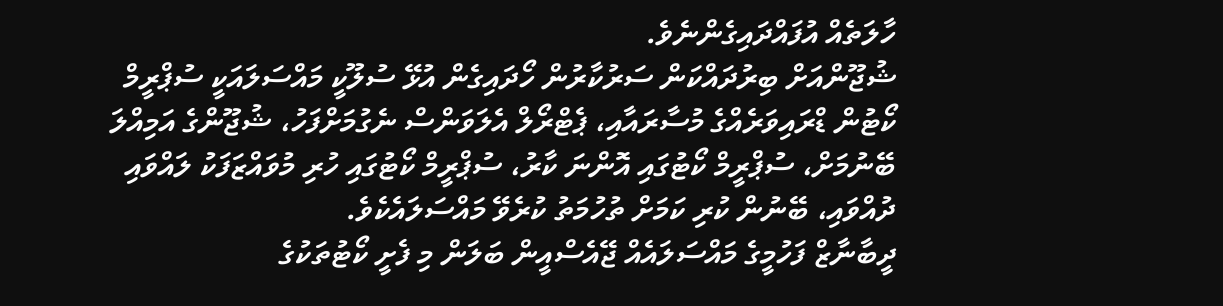ހާލަތެއް އުފައްދައިގެންނެވެ.
ޝުޖޫންއަށް ބިރުދައްކަން ސަރުކާރުން ހޯދައިގެން އުޅޭ ސުލޫކީ މައްސަލައަކީ ސުޕްރީމް ކޯޓުން ޑްރައިވަރެއްގެ މުސާރައާއި، ޕެޓްރޯލް އެލަވަންސް ނެގުމަށްފަހު، ޝުޖޫންގެ އަމިއްލަ ބޭނުމަށް، ސުޕްރީމް ކޯޓުގައި އޮންނަ ކާރު، ސުޕްރީމް ކޯޓުގައި ހުރި މުވައްޒަފަކު ލައްވައި ދުއްވައި، ބޭނުން ކުރި ކަމަށް ތުހުމަތު ކުރެވޭ މައްސަލައެކެވެ.
ދީބާނާޒް ފަހުމީގެ މައްސަލައެއް ޖޭއެސްއީން ބަލަން މި ފެށީ ކޯޓުތަކުގެ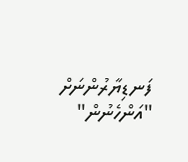ފަނޑިޔާރުންނަށް "އަންހެނުން"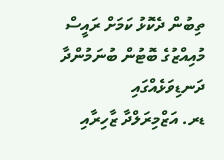ތިބުން ދެކޮޅު ކަމަށް ރައީސް މުއިއްޒުގެ ބޮޓުން ބުނަމުންދާ ދަނޑިވަޅެއްގައި
ޑރ. އަޒްމިރަލްދާ ޒާހިރާއި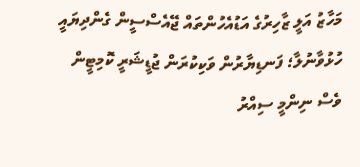މަހާޒު އަލީ ޒާހިރުގެ އަޑުއެހުންތައް ޖޭއެސްސީން ގެންދިޔައީ ހުޅުވާނުލާ؛ ފަނޑިޔާރުން ވަކިކުރަން ޖުޑީޝަރީ ކޮމިޓީން ވެސް ނިންމީ ސިއްރު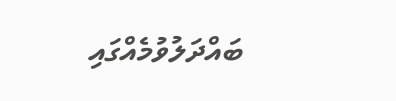ބައްދަލުވުމެއްގައި